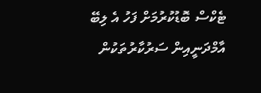ޓެކްސް ބޮޑުކުރުމަށް ފަހު އެ ލިބޭ އާމްދަނީއިން ސަރުކާރުތަކުން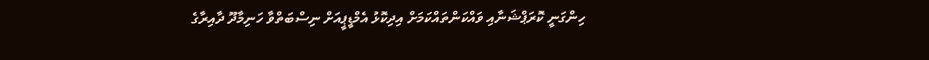ހިންގަނީ ކޮރަޕްޝަނާއި ވައްކަންތައްކަމަށް އިދިކޮޅު އެމްޑީޕީއަށް ނިސްބަތްވާ ހަނިމާދޫ ދާއިރާގެ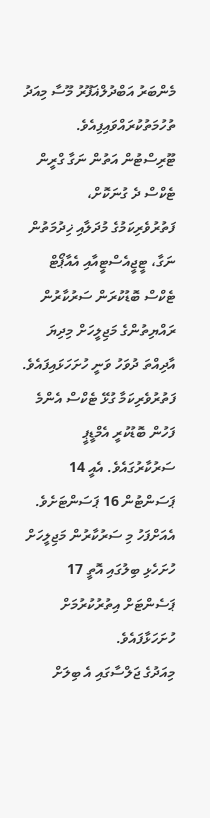މެންބަރު އަބްދުލްޣަފޫރު މޫސާ މިއަދު ތުހުމަތުކުރައްވައިފިއެވެ.
ޓޫރިސްޓުން އަތުން ނަގާ ގްރީން ޓެކްސް ދެ ގުނަކޮށް، ފަތުރުވެރިކަމުގެ މުދަލާއި ޚިދުމަތުން ނަގާ، ޓީޖީއެސްޓީއާއި އެއާޕޯޓް ޓެކްސް ބޮޑުކުރަން ސަރުކާރުން ރައްޔިތުންގެ މަޖިލީހަށް މިދިޔަ އާދިއްތަ ދުވަހު ވަނީ ހުށަހަޅައިފައެވެ.
ފަތުރުވެރިކަމާ ގުޅޭ ޓެކްސް އެންމެ ފަހުން ބޮޑުކުރީ އެމްޑީޕީ ސަރުކާރުގައެވެ. އެއީ 14 ޕަސަންޓުން 16 ޕަސަންޓަށެވެ. އެއަށްފަހު މި ސަރުކާރުން މަޖިލީހަށް ހުށަހެޅި ބިލުގައި އޮތީ 17 ޕަސެންޓަށް އިތުރުކުރުމަށް ހުށަހަޅާފައެވެ.
މިއަދުގެ ޖަލްސާގައި އެ ބިލަށް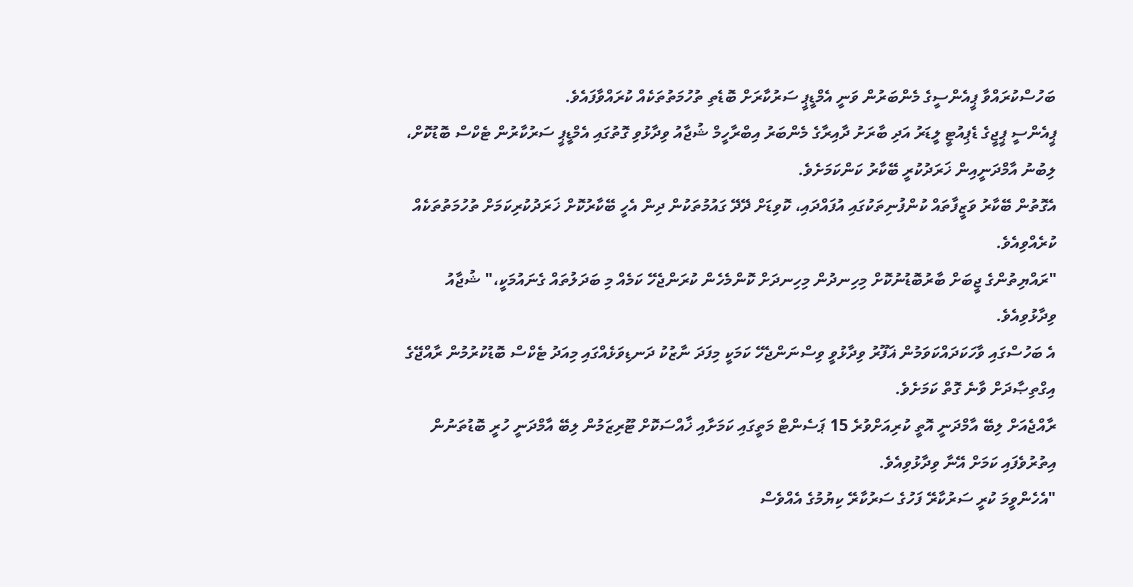ބަހުސްކުރައްވާ ޕީއެންސީގެ މެންބަރުން ވަނީ އެމްޑީޕީ ސަރުކާރަށް ބޮޑެތި ތުހުމަތުތަކެއް ކުރައްވާފައެވެ.
ޕީއެންސީ ޕީޖީގެ ޑެޕިއުޓީ ލީޑަރު އަދި ބާރަށު ދާއިރާގެ މެންބަރު އިބްރާހީމް ޝުޖާއު ވިދާޅުވި ގޮތުގައި އެމްޑީޕީ ސަރުކާރުން ޓެކްސް ބޮޑުކޮށް، ލިބުނު އާމްދަނީއިން ޚަރަދުކުރީ ބޭކާރު ކަންކަމަށެވެ.
އެގޮތުން ބޭކާރު ވަޒީފާތައް ކުންފުނިތަކުގައި އުފައްދައި، ކޮވިޑަށް ދޭދޭ ގައުމުތަކުން ދިން އެހީ ބޭކާރުކޮށް ޚަރަދުކުރިކަމަށް ތުހުމަތުތަކެއް ކުރެއްވިއެވެ.
"ރައްޔިތުންގެ ޖީބަށް ބާރުބޮޑުނުކޮށް މިހިނދުން މިހިނދަށް ކޮންމެހެން ކުރަންޖެހޭ ކަމެއް މި ބަދަލުތައް ގެނައުމަކީ،" ޝުޖާއު ވިދާޅުވިއެވެ.
އެ ބަހުސްގައި ވާހަކަދައްކަވަމުން ޣަފޫރު ވިދާޅުވީ ވިސްނަންޖެހޭ ކަމަކީ މިފަދަ ނާޒުކު ދަނޑިވަޅެއްގައި މިއަދު ޓެކްސް ބޮޑުކުރުމުން ރާއްޖޭގެ އިގްތިޞާދަށް ވާނެ ގޮތް ކަމަށެވެ.
ރާއްޖެއަށް ލިބޭ އާމްދަނީ އޮތީ ކުރިއަށްވުރެ 15 ޕަސެންޓް މަތީގައި ކަމަށާއި ޚާއްސަކޮށް ޓޫރިޒަމުން ލިބޭ އާމްދަނީ ހުރީ ބޮޑުތަނުން އިތުރުވެފައި ކަމަށް އޭނާ ވިދާޅުވިއެވެ.
"އެހެންވީމަ ކުރީ ސަރުކާރޭ ފަހުގެ ސަރުކާރޭ ކިޔުމުގެ އެއްވެސް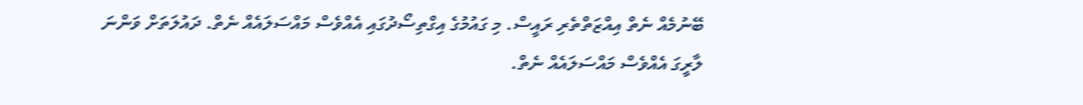ބޭނުމެއް ނެތް އިއްޒަތްތެރި ރައީސް. މި ގައުމުގެ އިގްތިސޯދުގައި އެއްވެސް މައްސަލައެއް ނެތް. ދައުލަތަށް ވަންނަ ލާރީގަ އެއްވެސް މައްސަލައެއް ނެތް.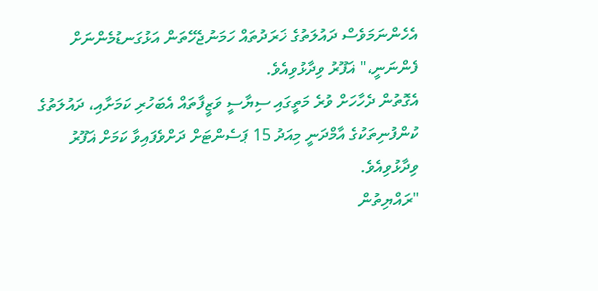އެހެންނަމަވެސް ދައުލަތުގެ ޚަރަދުތައް ހަމަނުޖެހޭތަން އަޅުގަނޑުމެންނަށް ފެންނަނީ،" ޣަފޫރު ވިދާޅުވިއެވެ.
އެގޮތުން ދެހާހަށް ވުރެ މަތީގައި ސިޔާސީ ވަޒީފާތައް އެބަހުރި ކަމަށާއި، ދައުލަތުގެ ކުންފުނިތަކުގެ އާމްދަނީ މިއަދު 15 ޕަސެންޓަށް ދަށްވެފައިވާ ކަމަށް ޣަފޫރު ވިދާޅުވިއެވެ.
"ރައްޔިތުން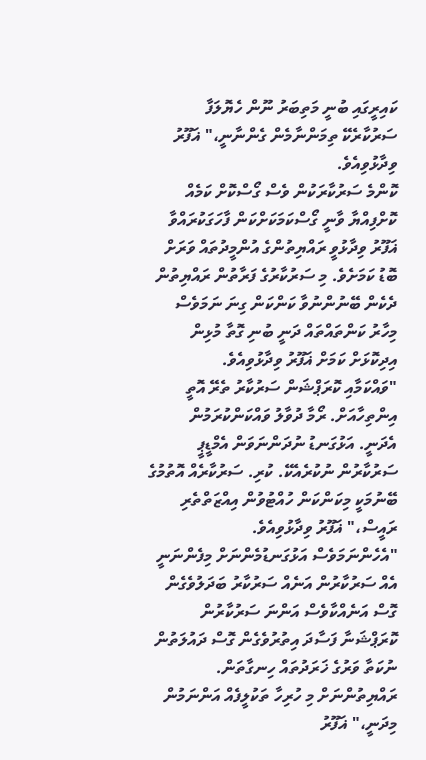ކައިރީގައި ބުނީ މަތިބަރު ނޫން ހެޔޮލަފާ ސަރުކާރެކޭ ތިމަންނާމެން ގެންނާނީ،" ޣަފޫރު ވިދާޅުވިއެވެ.
ކޮންމެ ސަރުކާރަކުން ވެސް ގޯސްކޮށް ކަމެއް ކޮށްފިއްޔާ ވާނީ ގޯސްކަމަކަށްކަން ފާހަގަކުރައްވާ ޣަފޫރު ވިދާޅުވީ ރައްޔިތުންގެ އުންމީދުތައް ވަރަށް ބޮޑު ކަމަށެވެ. މި ސަރުކާރުގެ ފަރާތުން ރައްޔިތުން ދެކެން ބޭނުންނުވާ ކަންކަން ގިނަ ނަމަވެސް މިހާރު ކަންތައްތައް ދަނީ ބުނި ގޮތާ މުޅިން އިދިކޮޅަށް ކަމަށް ޣަފޫރު ވިދާޅުވިއެވެ.
"ވައްކަމާއި ކޮރަޕްޝަން ސަރުކާރު ތެރޭ އޮތީ އިންތިހާއަށް. ރޯމާ ދުވާލު ވައްކަންކުރަމުން އެދަނީ. އަޅުގަނޑު ނުދަންނަވަން އެމްޑީޕީ ސަރުކާރުން ނުކުރެއެކޭ. ކުރި. ސަރުކާރެއް އޮތުމުގެ ބޭނުމަކީ މިކަންކަން ހުއްޓުވުން އިއްޒަތްތެރި ރައީސް،" ޣަފޫރު ވިދާޅުވިއެވެ.
"އެހެންނަމަވެސް އަޅުގަނޑުމެންނަށް މިފެންނަނީ އެއް ސަރުކާރުން އަނެއް ސަރުކާރު ބަދަލުވެގެން ގޮސް އަނެއްކާވެސް އަންނަ ސަރުކާރުން ކޮރަޕްޝަނާ ފަސާދަ އިތުރުވެގެން ގޮސް ދައުލަތުން ނުކަތާ ވަރުގެ ޚަރަދުތައް ހިނގާތަން. ރައްޔިތުންނަށް މި ހުރިހާ ތަކުލީފެއް އަންނަމުން މިދަނީ،" ޣަފޫރު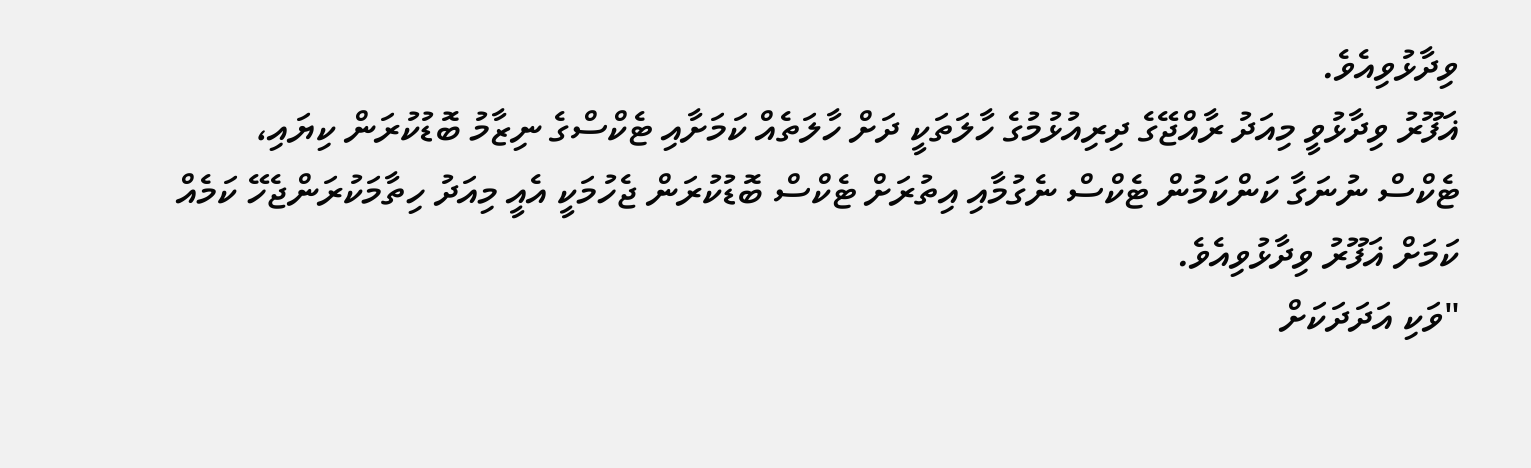ވިދާޅުވިއެވެ.
ޣަފޫރު ވިދާޅުވީ މިއަދު ރާއްޖޭގެ ދިރިއުޅުމުގެ ހާލަތަކީ ދަށް ހާލަތެއް ކަމަށާއި ޓެކްސްގެ ނިޒާމު ބޮޑުކުރަން ކިޔައި، ޓެކްސް ނުނަގާ ކަންކަމުން ޓެކްސް ނެގުމާއި އިތުރަށް ޓެކްސް ބޮޑުކުރަން ޖެހުމަކީ އެއީ މިއަދު ހިތާމަކުރަންޖެހޭ ކަމެއް ކަމަށް ޣަފޫރު ވިދާޅުވިއެވެ.
"ވަކި އަދަދަކަށް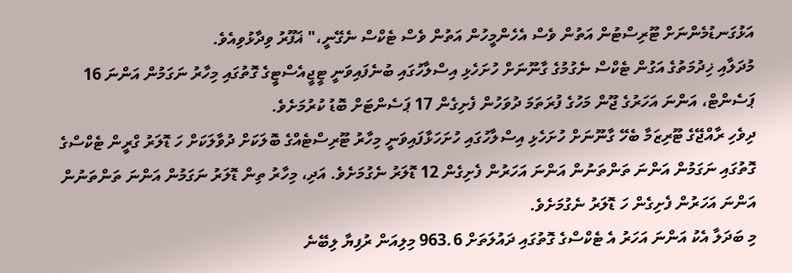އަޅުގަނޑުމެންނަށް ޓޫރިސްޓުން އަތުން ވެސް އެހެންމީހުން އަތުން ވެސް ޓެކްސް ނެގޭނީ،" ޣަފޫރު ވިދާޅުވިއެވެ.
މުދަލާއި ޚިދުމަތުގެ އަގުން ޓެކްސް ނެގުމުގެ ގާނޫނަށް ހުށަހެޅި އިސްލާހުގައި ބުނެފައިވަނީ ޓީޖީއެސްޓީގެ ގޮތުގައި މިހާރު ނަގަމުން އަންނަ 16 ޕަސެންޓް، އަންނަ އަހަރުގެ ޖޫން މަހުގެ ފުރަތަމަ ދުވަހުން ފެށިގެން 17 ޕަސެންޓަށް ބޮޑު ކުރުމަށެވެ.
ދިވެހި ރާއްޖޭގެ ޓޫރިޒަމާ ބެހޭ ގާނޫނަށް ހުށަހެޅި އިސްލާހުގައި ހުށަހަޅާފައިވަނީ މިހާރު ޓޫރިސްޓެއްގެ ބޮލަކަށް ދުވާލަކަށް ހަ ޑޮލަރު ގްރީން ޓެކްސްގެ ގޮތުގައި ނަގަމުން އަންނަ ތަންތަނުން އަންނަ އަހަރުން ފެށިގެން 12 ޑޮލަރު ނެގުމަށެވެ. އަދި، މިހާރު ތިން ޑޮލަރު ނަގަމުން އަންނަ ތަންތަނުން އަންނަ އަހަރުން ފެށިގެން ހަ ޑޮލަރު ނެގުމަށެވެ.
މި ބަދަލާ އެކު އަންނަ އަހަރު އެ ޓެކްސްގެ ގޮތުގައި ދައުލަތަށް 963.6 މިލިއަން ރުފިޔާ ލިބޭނެ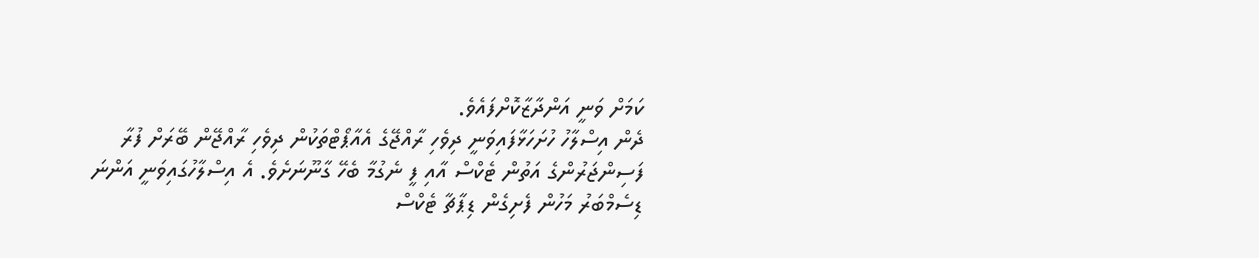ކަމަށް ވަނީ އަންދާޒާކޮށްފައެވެ.
ދެން އިސްލާހު ހުށަހަޅާފައިވަނީ ދިވެހި ރާއްޖޭގެ އެއާޕޯޓްތަކުން ދިވެހި ރާއްޖޭން ބޭރަށް ފުރާ ފަސިންޖަރުންގެ އަތުން ޓެކްސް އާއި ފީ ނެގުމާ ބެހޭ ގާނޫނަށެވެ. އެ އިސްލާހުގައިވަނީ އަންނަ ޑިސެމްބަރު މަހުން ފެށިގެން ޑިޕާޗާ ޓެކްސް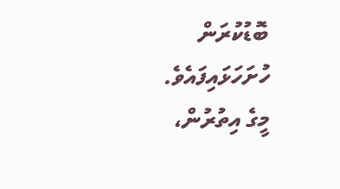ބޮޑުކުރަން ހުށަހަޅައިފައެވެ.
މީގެ އިތުރުން،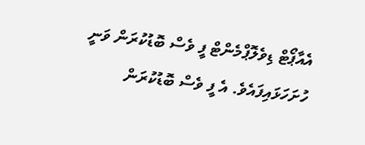އެއާޕޯޓް ޑިވެލޮޕްމެންޓް ފީ ވެސް ބޮޑުކުރަން ވަނީ ހުށަހަޅައިފައެވެ. އެ ފީ ވެސް ބޮޑުކުރަން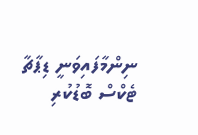ނިންމާފައިވަނީ ޑިޕާޗާ ޓެކްސް ބޮޑުކުރި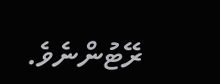ރޭޓުންނެވެ.